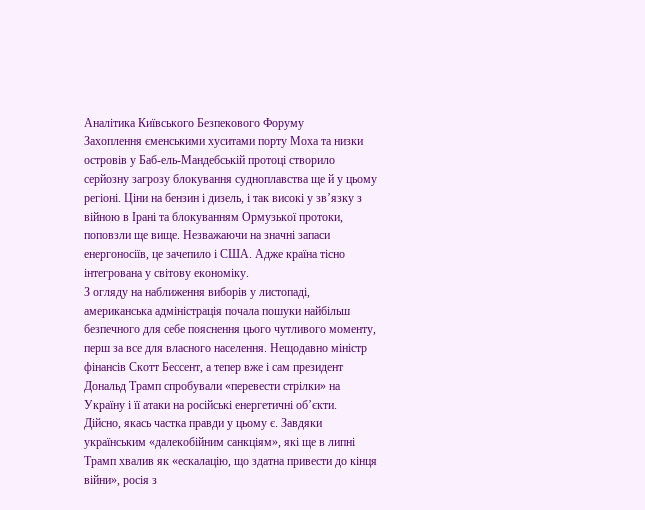Аналітика Київського Безпекового Форуму
Захоплення єменськими хуситами порту Моха та низки островів у Баб-ель-Мандебській протоці створило серйозну загрозу блокування судноплавства ще й у цьому регіоні. Ціни на бензин і дизель, і так високі у зв’язку з війною в Ірані та блокуванням Ормузької протоки, поповзли ще вище. Незважаючи на значні запаси енергоносіїв, це зачепило і США. Адже країна тісно інтегрована у світову економіку.
З огляду на наближення виборів у листопаді, американська адміністрація почала пошуки найбільш безпечного для себе пояснення цього чутливого моменту, перш за все для власного населення. Нещодавно міністр фінансів Скотт Бессент, а тепер вже і сам президент Дональд Трамп спробували «перевести стрілки» на Україну і її атаки на російські енергетичні об’єкти.
Дійсно, якась частка правди у цьому є. Завдяки українським «далекобійним санкціям», які ще в липні Трамп хвалив як «ескалацію, що здатна привести до кінця війни», росія з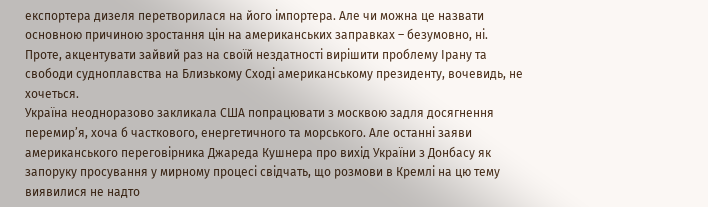експортера дизеля перетворилася на його імпортера. Але чи можна це назвати основною причиною зростання цін на американських заправках – безумовно, ні. Проте, акцентувати зайвий раз на своїй нездатності вирішити проблему Ірану та свободи судноплавства на Близькому Сході американському президенту, вочевидь, не хочеться.
Україна неодноразово закликала США попрацювати з москвою задля досягнення перемир’я, хоча б часткового, енергетичного та морського. Але останні заяви американського переговірника Джареда Кушнера про вихід України з Донбасу як запоруку просування у мирному процесі свідчать, що розмови в Кремлі на цю тему виявилися не надто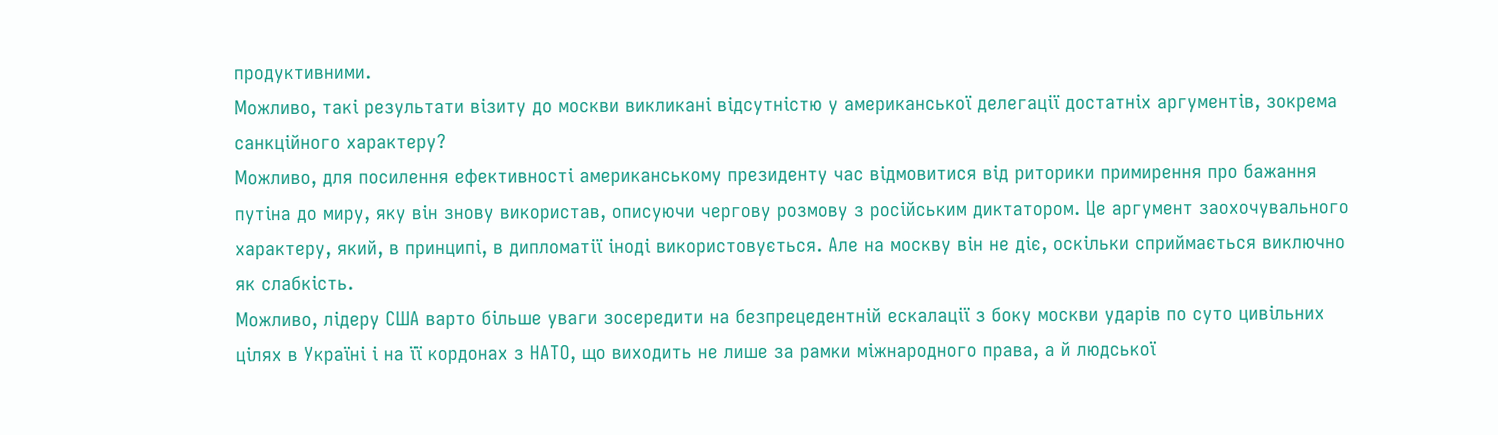продуктивними.
Можливо, такі результати візиту до москви викликані відсутністю у американської делегації достатніх аргументів, зокрема санкційного характеру?
Можливо, для посилення ефективності американському президенту час відмовитися від риторики примирення про бажання путіна до миру, яку він знову використав, описуючи чергову розмову з російським диктатором. Це аргумент заохочувального характеру, який, в принципі, в дипломатії іноді використовується. Але на москву він не діє, оскільки сприймається виключно як слабкість.
Можливо, лідеру США варто більше уваги зосередити на безпрецедентній ескалації з боку москви ударів по суто цивільних цілях в Україні і на її кордонах з НАТО, що виходить не лише за рамки міжнародного права, а й людської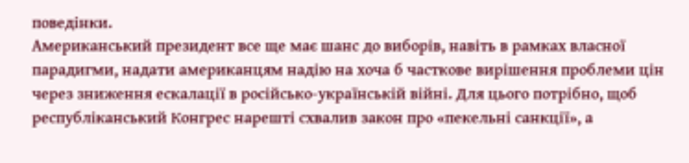поведінки.
Американський президент все ще має шанс до виборів, навіть в рамках власної парадигми, надати американцям надію на хоча б часткове вирішення проблеми цін через зниження ескалації в російсько-українській війні. Для цього потрібно, щоб республіканський Конгрес нарешті схвалив закон про «пекельні санкції», а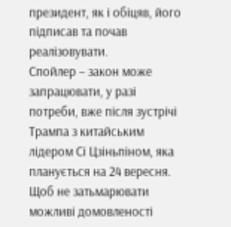президент, як і обіцяв, його підписав та почав реалізовувати.
Спойлер – закон може запрацювати, у разі потреби, вже після зустрічі Трампа з китайським лідером Сі Цзіньпіном, яка планується на 24 вересня. Щоб не затьмарювати можливі домовленості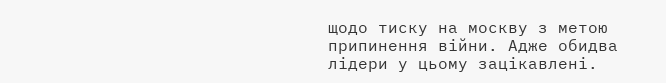щодо тиску на москву з метою припинення війни. Адже обидва лідери у цьому зацікавлені.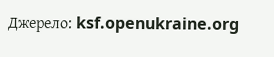Джерело: ksf.openukraine.org